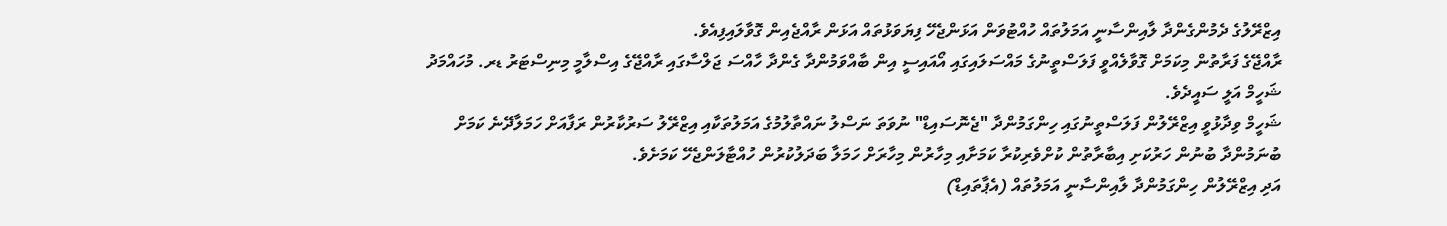އިޒްރޭލުގެ ދެމުންގެންދާ ލާއިންސާނީ އަމަލުތައް ހުއްޓުވަން އަޅަންޖެހޭ ފިޔަވަޅުތައް އަޅަން ރާއްޖެއިން ގޮވާލައިފިއެވެ.
ރާއްޖޭގެ ފަރާތުން މިކަމަށް ގޮވާލެއްވީ ފަލަސްތީނުގެ މައްސަލައިގައި އޯއައިސީ އިން ބާއްވަމުންދާ ގެންދާ ހާއްސަ ޖަލްސާގައި ރާއްޖޭގެ އިސްލާމީ މިނިސްޓަރު ޑރ. މުހައްމަދު ޝަހީމް އަލީ ސައީދެވެ.
ޝަހީމް ވިދާޅުވީ އިޒްރޭލުން ފަލަސްތީނުގައި ހިންގަމުންދާ "ޖެނޮސައިޑް" ނުވަތަ ނަސްލު ނައްތާލުމުގެ އަމަލުތަކާއި އިޒްރޭލު ސަރުކާރުން ރަފާއަށް ހަމަލާދޭނެ ކަމަށް ބުނަމުންދާ ބުނުން ހަރުކަށި އިބާރާތުން ކުށްވެރިކުރާ ކަމަށާއި މިހާރުން މިހާރަށް ހަމަލާ ބަދަލުކުރުން ހުއްޓާލަންޖެހޭ ކަމަށެވެ.
އަދި އިޒްރޭލުން ހިންގަމުންދާ ލާއިންސާނީ އަމަލުތައް (އެޕާތައިޑް)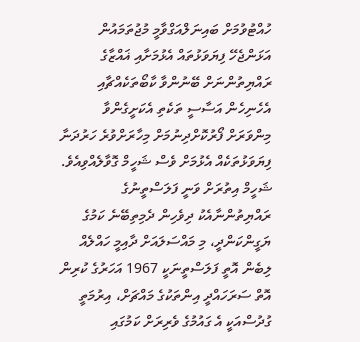ހުއްޓުވުމަށް ބައިނަލްއަގްވާމީ މުޖުތަމައުން އަޅަންޖެހޭ ފިޔަވަޅުތައް އެޅުމަށާއި ޣައްޒާގެ ރައްޔިތުންނަށް ބޭނުންވާ ކާބޯތަކެއްޗާއި އެހެނިހެން އަސާސީ ތަކެތި އެކަށީގެންވާ މިންވަރަށް ފޯރުކޮށްދިނުމަށް މިހާރަށްވުރެ ހަރުދަނާ ފިޔަވަޅުތަކެއް އެޅުމަށް ވެސް ޝަހީމް ގޮވާލެއްވިއެވެ.
ޝަހީމް އިތުރަށް ވަނީ ފަލަސްތީނުގެ ރައްޔިތުންނާއެކު ދިވެހިން ދެމިތިބޭނެ ކަމުގެ ޔަގީންކަންދީ، މި މައްސަލައަށް ދާއިމީ ހައްލެއް ލިބެން އޮތީ ފަލަސްތީނަކީ 1967 އަހަރުގެ ކުރިން އޮތް ސަރަހައްދީ އިންތަކުގެ މައްޗަށް، އިރުމަތީ ގުދުސްއަކީ އެ ގައުމުގެ ވެރިރަށް ކަމުގައި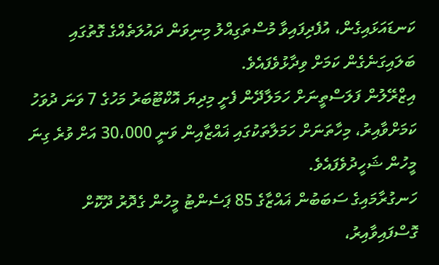ކަނޑައަޅައިގެން، އުފެދިފައިވާ މުސްތަގިއްލު މިނިވަން ދައުލަތެއްގެ ގޮތުގައި ބަލައިގަނެގެން ކަމަށް ވިދާޅުވެފައެވެ.
އިޒްރޭލުން ފަލަސްތީނަށް ހަމަލާދޭން ފެށީ މިދިޔަ އޮކްޓޫބަރު މަހުގެ 7 ވަނަ ދުވަހު ކަމަށްވާއިރު، މިހާތަނަށް ހަމަލާތަކުގައި ޣައްޒާއިން ވަނީ 30،000 އަށް ވުރެ ގިނަ މީހުން ޝަހީދުވެފައެވެ.
ހަނގުރާމައިގެ ސަބަބުން ޣައްޒާގެ 85 ޕަސެންޓު މީހުން ގެދޮރު ދޫކޮށް ގޮސްފައިވާއިރު،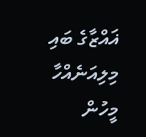ޣައްޒާގެ ބައި މިލިއަނެއްހާ މީހުން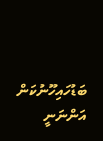ބަޑުހައިހޫނުކަން އަންނަނީ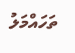ތަހައްމަލު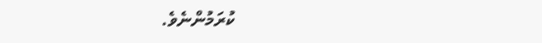ކުރަމުންނެވެ.